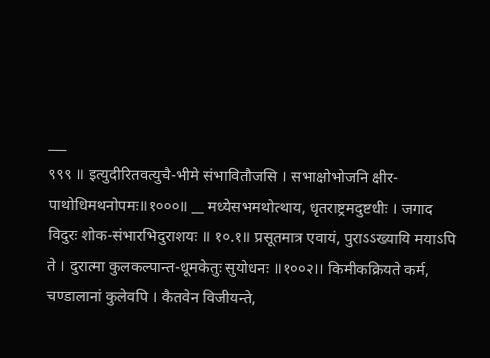___
९९९ ॥ इत्युदीरितवत्युचै-भीमे संभावितौजसि । सभाक्षोभोजनि क्षीर-पाथोधिमथनोपमः॥१०००॥ __ मध्येसभमथोत्थाय, धृतराष्ट्रमदुष्टधीः । जगाद विदुरः शोक-संभारभिदुराशयः ॥ १०.१॥ प्रसूतमात्र एवायं, पुराऽऽख्यायि मयाऽपि ते । दुरात्मा कुलकल्पान्त-धूमकेतुः सुयोधनः ॥१००२।। किमीकक्रियते कर्म, चण्डालानां कुलेवपि । कैतवेन विजीयन्ते,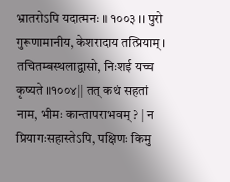भ्रातरोऽपि यदात्मनः ॥ १००३ ।। पुरो गुरूणामानीय, केशरादाय तत्प्रियाम् । तचितम्बस्थलाद्वासो, निःशई यच्च कृष्यते ॥१००४|| तत् कथं सहतां नाम, भीमः कान्तापराभवम् ? | न प्रियागःसहास्तेऽपि, पक्षिणः किमु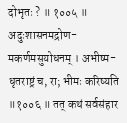दोभृतः ? ॥ १००५ ॥ अदुःशासनमद्रोण-मकर्णमसुयोधनम् । अभीष्म-धृतराष्ट्रं च, रा; भीमः करिष्यति ॥१००६ ॥ तत् कथं सर्वसंहार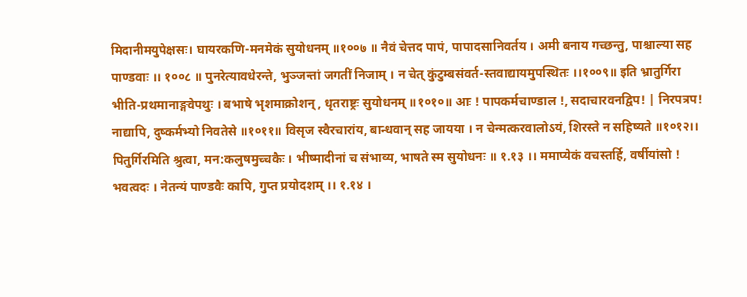मिदानीमयुपेक्षसः। घायरकणि-मनमेकं सुयोधनम् ॥१००७ ॥ नैवं चेत्तद पापं, पापादसानिवर्तय । अमी बनाय गच्छन्तु, पाश्चाल्या सह पाण्डवाः ।। १००८ ॥ पुनरेत्यावधेरन्ते, भुञ्जन्तां जगतीं निजाम् । न चेत् कुंटुम्बसंवर्त-स्तवाद्यायमुपस्थितः ।।१००९॥ इति भ्रातुर्गिरा भीति-प्रथमानाङ्गवेपथुः । बभाषे भृशमाक्रोशन् , धृतराष्ट्रः सुयोधनम् ॥१०१०॥ आः ! पापकर्मचाण्डाल !, सदाचारवनद्विप! | निरपत्रप! नाद्यापि, दुष्कर्मभ्यो निवतेसे ॥१०११॥ विसृज स्वैरचारांय, बान्धवान् सह जायया । न चेन्मत्करवालोऽयं, शिरस्ते न सहिष्यते ॥१०१२।।
पितुर्गिरमिति श्रुत्वा, मन:कलुषमुच्चकैः । भीष्मादीनां च संभाव्य, भाषते स्म सुयोधनः ॥ १.१३ ।। ममाप्येकं वचस्तर्हि, वर्षीयांसो ! भवत्वदः । नेतन्यं पाण्डवैः कापि, गुप्त प्रयोदशम् ।। १.१४ ।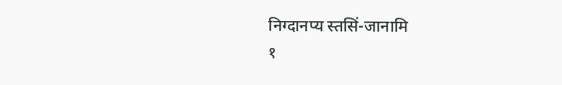निग्दानप्य स्तसिं-जानामि
१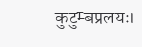कुटुम्बप्रलयः।